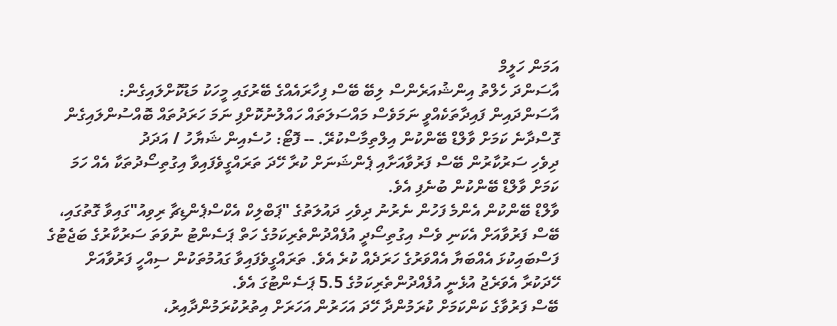އަމަން ހަލީމް
އާސަންދަ ހެލްތު އިންޝުއަރެންސް ލިބޭ ބޭސް ފިހާރައެއްގެ ބޭރުގައި މީހަކު މަޑުކޮށްލައިގެން: އާސަންދައިން ފައިދާތަކެއްވީ ނަމަވެސް މައްސަލަތައް ހައްލުނުކޮށްފި ނަމަ ހަރަދުތައް ބޮއްސުންލައިގެން ގޮސްދާނެ ކަމަށް ވާލްޑް ބޭންކުން އިލްތިމާސްކުރޭ. -- ފޮޓޯ: ހުސެއިން ޝަޔާހު / އަދަދު
ދިވެހި ސަރުކާރުން ބޭސް ފަރުވާއަށާއި ޕެންޝަނަށް ކުރާ ހޭދަ ތަރައްގީވެފައިވާ އިގުތިސޯދުތަކާ އެއް ހަމަ ކަމަށް ވާލްޑް ބޭންކުން ބުނެފި އެވެ.
ވާލްޑް ބޭންކުން އެންމެ ފަހުން ނެރުނު ދިވެހި ދައުލަތުގެ "ޕަބްލިކް އެކްސްޕެންޑިޗާ ރިވިއު"ގައިވާ ގޮތުގައި، ބޭސް ފަރުވާއަށް އެކަނި ވެސް އިގުތިސޯދީ އުފެއްދުންތެރިކަމުގެ ހަތް ޕަސެންޓު ނުވަތަ ސަރުކާރުގެ ބަޖެޓުގެ ފަސްބައިކުޅަ އެއްބަޔާ އެއްވަރުގެ ހަރަދެއް ކުރެ އެވެ. ތަރައްގީވެފައިވާ ގައުމުތަކުން ސިއްހީ ފަރުވާއަށް ހޭދަކުރާ އެވަރެޖު އުޅެނީ އުފެއްދުންތެރިކަމުގެ 5.5 ޕަސެންޓުގަ އެވެ.
ބޭސް ފަރުވާގެ ކަންކަމަށް ކުރަމުންދާ ހޭދަ އަހަރުން އަހަރަށް އިތުރުކުރަމުންދާއިރު،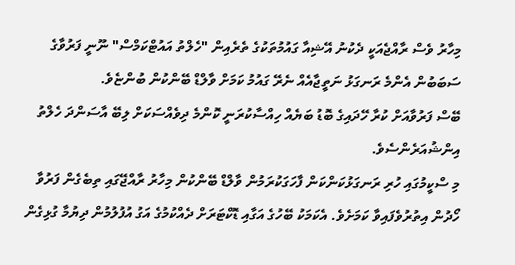މިހާރު ވެސް ރާއްޖެއަކީ ދެކުނު އޭޝިއާ ގައުމުތަކުގެ ތެރެއިން "ހެލްތު އައުޓްކަމްސް" ނޫނީ ފަރުވާގެ ސަބަބުން އެންމެ ރަނގަޅު ނަތީޖާއެއް ނެރޭ ގައުމު ކަމަށް ވާލްޑް ބޭންކުން ބުންޏެވެ.
ބޭސް ފަރުވާއަށް ކުރާ ހޭދައިގެ ބޮޑު ބަޔެއް ހިއްސާކުރަނީ ކޮންމެ ދިވެއްސަކަށް ލިބޭ އާސަންދަ ހެލްތު އިންޝުއަރެންސެވެ.
މި ސްކީމުގައި ހުރި ރަނގަޅުކަންކަން ފާހަގަކުރަމުން ވާލްޑް ބޭންކުން މިހާރު ރާއްޖޭގައި ތިބެގެން ފަރުވާ ހޯދުން އިތުރުވެފައިވާ ކަމަށެވެ. އެކަމަކު ބޭހުގެ އަގާއި ޑޮކްޓަރަށް ދެއްކުމުގެ އަގު އުފުލުމުން ދިޔުމާ ގުޅިގެން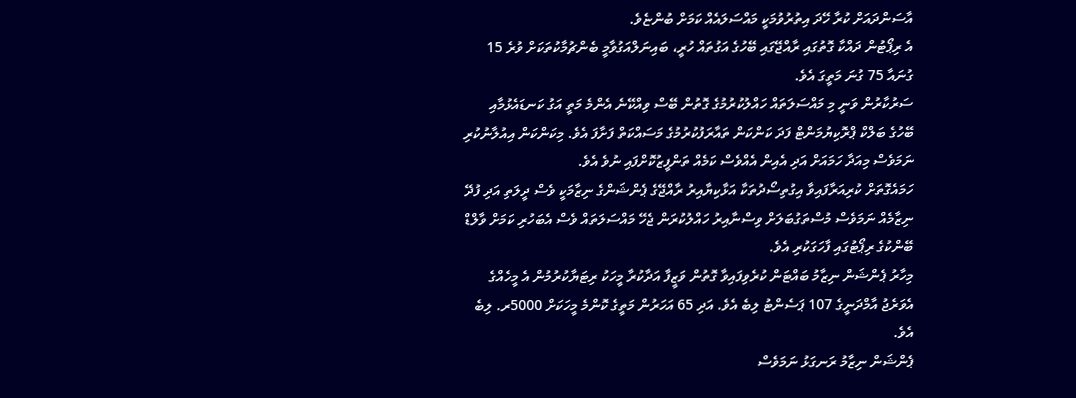އާސަންދައަށް ކުރާ ހޭދަ އިތުރުވުމަކީ މައްސަލައެއް ކަމަށް ބުންޏެވެ.
އެ ރިޕޯޓުން ދައްކާ ގޮތުގައި ރާއްޖޭގައި ބޭހުގެ އަގުތައް ހުރީ، ބައިނަލްއަގުވާމީ ބެންޗުމާކުތަކަށް ވުރެ 15 ގުނައާ 75 ގުނަ މަތީގަ އެވެ.
ސަރުކާރުން ވަނީ މި މައްސަލަތައް ހައްލުކުރުމުގެ ގޮތުން ބޭސް ވިއްކޭނެ އެންމެ މަތީ އަގު ކަނޑައެޅުމާއި ބޭހުގެ ބަލްކް ޕްރޮކިޔުމަންޓް ފަދަ ކަންކަން ތައާރަފުކުރުމުގެ މަސައްކަތް ފަށާފަ އެވެ. މިކަންކަން އިއުލާނުކުރި ނަމަވެސް މިއަދާ ހަމައަށް އަދި އެއިން އެއްވެސް ކަމެއް ތަންފީޒުކޮށްފައި ނުވެ އެވެ.
ހަމައެގޮތަށް ކުރިއަރާފައިވާ އިގުތިސޯދުތަކާ އަޅާކިޔާއިރު ރާއްޖޭގެ ޕެންޝަންގެ ނިޒާމަކީ ވެސް ދީލަތި އަދި ފުދޭ ނިޒާމެއް ނަމަވެސް މުސްތަގުބަލަށް ވިސްނާއިރު ހައްލުކުރަން ޖެހޭ މައްސަލަތައް ވެސް އެބަހުރި ކަމަށް ވާލްޑް ބޭންކުގެ ރިޕޯޓުގައި ފާހަގަކުރި އެވެ.
މިހާރު ޕެންޝަން ނިޒާމު ބައްޓަން ކުރެވިފައިވާ ގޮތުން ވަޒީފާ އަދާކުރާ މީހަކު ރިޓަޔާކުރުމުން އެ މީހެއްގެ އެވަރެޖު އާމްދަނީގެ 107 ޕަސެންޓު ލިބެ އެވެ. އަދި 65 އަހަރުން މަތީގެ ކޮންމެ މީހަކަށް 5000ރ. ލިބެ އެވެ.
ޕެންޝަން ނިޒާމު ރަނގަޅު ނަމަވެސް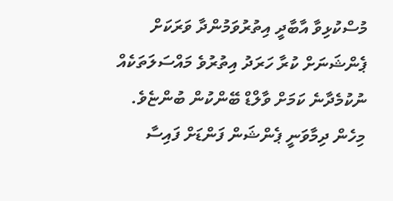މުސްކުޅިވާ އާބާދީ އިތުރުވަމުންދާ ވަރަކަށް ޕެންޝަނަށް ކުރާ ހަރަދު އިތުރުވެ މައްސަލަތަކެއް ނުކުމެދާނެ ކަމަށް ވާލްޑް ބޭންކުން ބުންޏެވެ. މިހެން ދިމާވަނީ ޕެންޝަން ފަންޑަށް ފައިސާ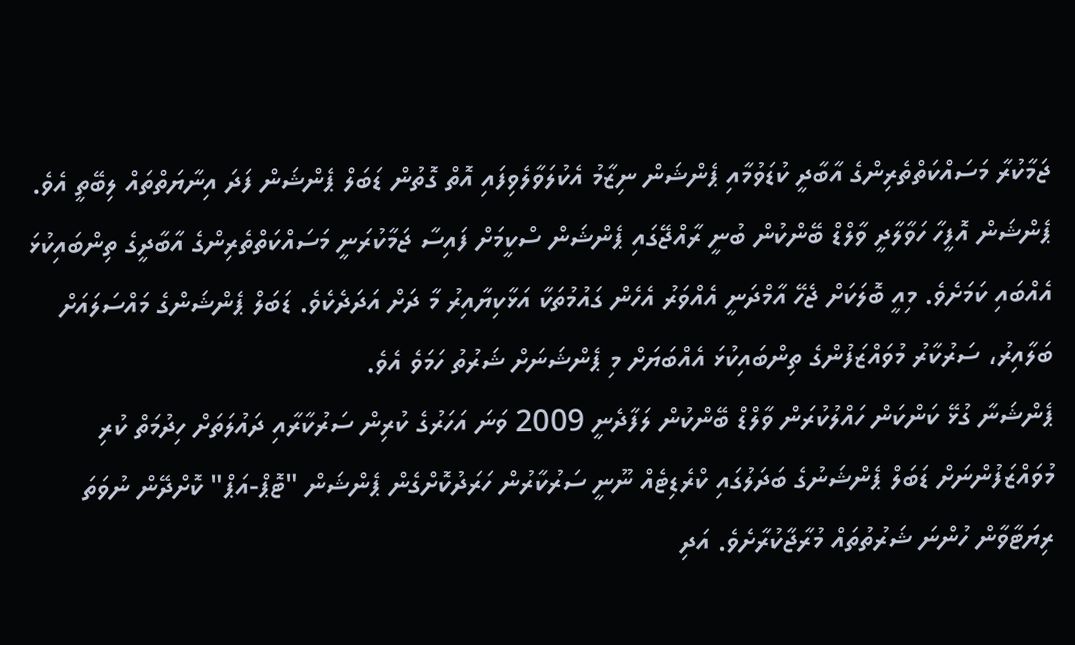ޖަމާކުރާ މަސައްކަތްތެރިންގެ އާބާދީ ކުޑަވުމާއި ޕެންޝަން ނިޒާމު އެކުލަވާލެވިފައި އޮތް ގޮތުން ޑަބަލް ޕެންޝަން ފަދަ އިނާޔަތްތައް ލިބޭތީ އެވެ.
ޕެންޝަން އޮފީހާ ހަވާލާދީ ވާލްޑް ބޭންކުން ބުނީ ރާއްޖޭގައި ޕެންޝަން ސްކީމަށް ފައިސާ ޖަމާކުރަނީ މަސައްކަތްތެރިންގެ އާބާދީގެ ތިންބައިކުޅަ އެއްބައި ކަމަށެވެ. މިއީ ބޮލަކަށް ޖެހޭ އާމްދަނީ އެއްވަރު އެހެން ގައުމުތަކާ އަޅާކިޔާއިރު މާ ދަށް އަދަދެކެވެ. ޑަބަލް ޕެންޝަންގެ މައްސަލައަށް ބަލާއިރު، ސަރުކާރު މުވައްޒަފުންގެ ތިންބައިކުޅަ އެއްބަޔަށް މި ޕެންޝަނަށް ޝަރުތު ހަމަވެ އެވެ.
ޕެންޝަނާ ގުޅޭ ކަންކަން ހައްލުކުރަން ވާލްޑް ބޭންކުން ލަފާދެނީ 2009 ވަނަ އަހަރުގެ ކުރިން ސަރުކާރާއި ދައުލަތަށް ހިދުމަތް ކުރި މުވައްޒަފުންނަށް ޑަބަލް ޕެންޝަނުގެ ބަދަލުގައި ކްރެޑިޓެއް ނޫނީ ސަރުކާރުން ހަރަދުކޮށްގެން ޕެންޝަން "ޓޮޕް-އަޕް" ކޮށްދޭން ނުވަތަ ރިޔަޓާވާން ހުންނަ ޝަރުތުތައް މުރާޖާކުރާށެވެ. އަދި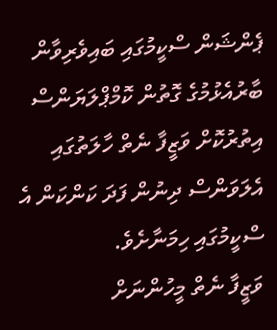ޕެންޝަން ސްކީމުގައި ބައިވެރިވާން ބާރުއެޅުމުގެ ގޮތުން ކޮމްޕްލަޔަންސް އިތުރުކޮށް ވަޒީފާ ނެތް ހާލަތުގައި އެލަވަންސް ދިނުން ފަދަ ކަންކަން އެ ސްކީމުގައި ހިމަނާށެވެ.
ވަޒީފާ ނެތް މީހުންނަށް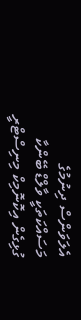އެލަވަންސް ދިނުމުގެ މަސައްކަތަކީ ވާލްޑް ބޭންކާ ގުޅިގެން އިކޮނޮމިކް މިނިސްޓްރީ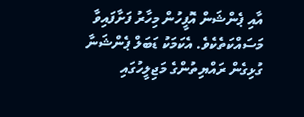އާއި ޕެންޝަން އޮފީހުން މިހާރު ފަށާފައިވާ މަސައްކަތެކެވެ. އެކަމަކު ޑަބަލް ޕެންޝަނާ ގުޅިގެން ރައްޔިތުންގެ މަޖިލީހުގައި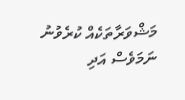މަޝްވަރާތަކެއް ކުރެވުނު ނަމަވެސް އަދި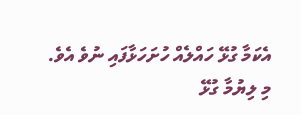އެކަމާ ގުޅޭ ހައްލެއް ހުށަހަޅާފައި ނުވެ އެވެ.
މި ލިޔުމާ ގުޅޭ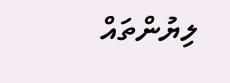ލިޔުންތައް